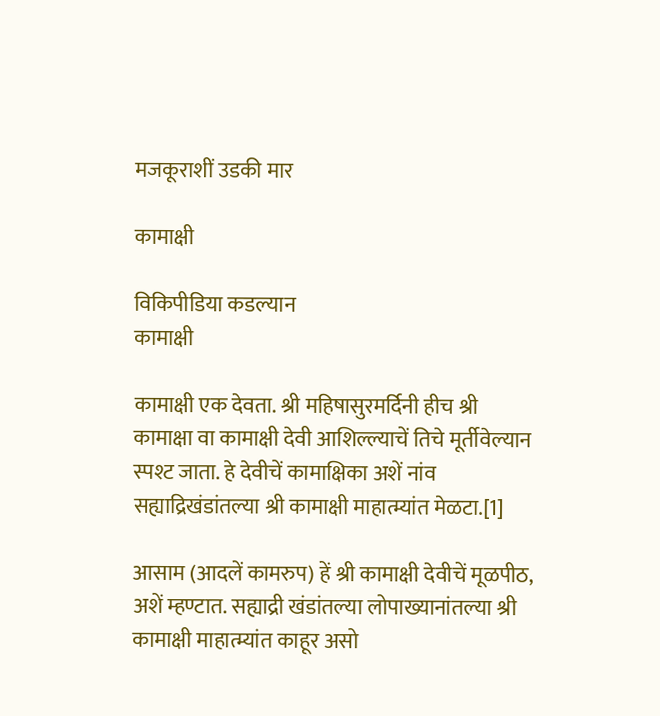मजकूराशीं उडकी मार

कामाक्षी

विकिपीडिया कडल्यान
कामाक्षी

कामाक्षी एक देवता. श्री महिषासुरमर्दिनी हीच श्री कामाक्षा वा कामाक्षी देवी आशिल्ल्याचें तिचे मूर्तीवेल्यान स्पश्ट जाता. हे देवीचें कामाक्षिका अशें नांव सह्याद्रिखंडांतल्या श्री कामाक्षी माहात्म्यांत मेळटा.[1]

आसाम (आदलें कामरुप) हें श्री कामाक्षी देवीचें मूळपीठ, अशें म्हण्टात. सह्याद्री खंडांतल्या लोपाख्यानांतल्या श्री कामाक्षी माहात्म्यांत काहूर असो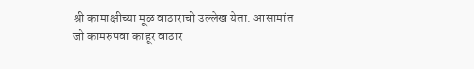श्री कामाक्षीच्या मूळ वाठाराचो उल्लेख येता. आसामांत जो कामरुपवा काहूर वाठार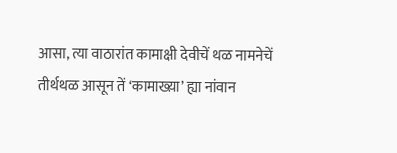आसा, त्या वाठारांत कामाक्षी देवीचें थळ नामनेचें तीर्थथळ आसून तें ‘कामाख्य़ा’ ह्या नांवान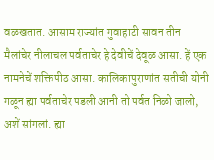वळखतात. आसाम राज्यांत गुवाहाटी सावन तीन मैलांचेर नीलाचल पर्वताचेर हे देवीचें देवूळ आसा. हें एक नामनेचें शक्तिपीठ आसा. कालिकापुराणांत सतीची योनी गळून ह्या पर्वताचेर पडली आनी तो पर्वत निळो जालो, अशें सांगलां. ह्या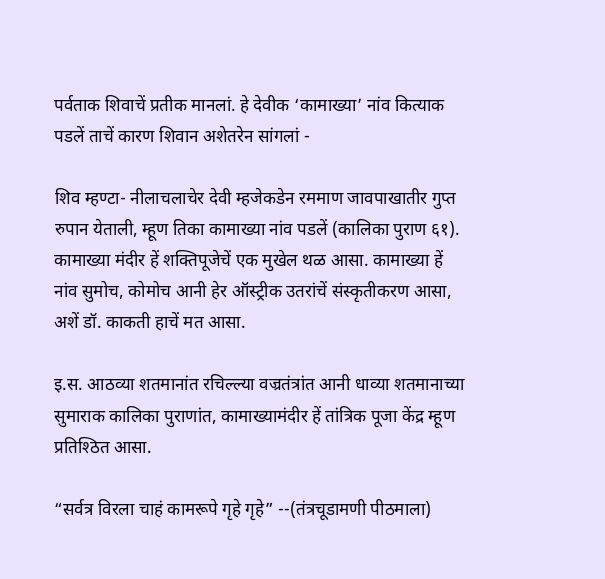पर्वताक शिवाचें प्रतीक मानलां. हे देवीक ‘कामाख्या’ नांव कित्याक पडलें ताचें कारण शिवान अशेतरेन सांगलां -

शिव म्हण्टा- नीलाचलाचेर देवी म्हजेकडेन रममाण जावपाखातीर गुप्त रुपान येताली, म्हूण तिका कामाख्या नांव पडलें (कालिका पुराण ६१). कामाख्या मंदीर हें शक्तिपूजेचें एक मुखेल थळ आसा. कामाख्या हें नांव सुमोच, कोमोच आनी हेर ऑस्ट्रीक उतरांचें संस्कृतीकरण आसा, अशें डॉ. काकती हाचें मत आसा.

इ.स. आठव्या शतमानांत रचिल्ल्या वज्रतंत्रांत आनी धाव्या शतमानाच्या सुमाराक कालिका पुराणांत, कामाख्यामंदीर हें तांत्रिक पूजा केंद्र म्हूण प्रतिश्ठित आसा.

“सर्वत्र विरला चाहं कामरूपे गृहे गृहे” --(तंत्रचूडामणी पीठमाला)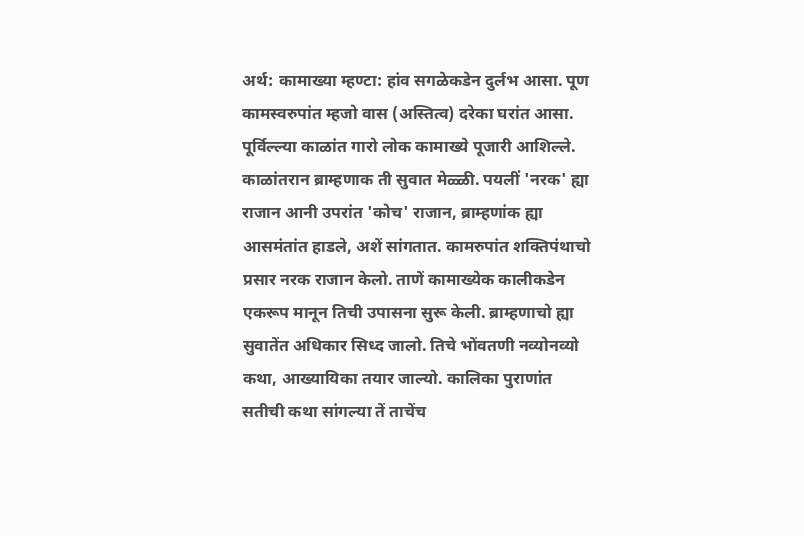अर्थ: कामाख्या म्हण्टा: हांव सगळेकडेन दुर्लभ आसा. पूण कामस्वरुपांत म्हजो वास (अस्तित्व) दरेका घरांत आसा. पूर्विल्ल्या काळांत गारो लोक कामाख्ये पूजारी आशिल्ले. काळांतरान ब्राम्हणाक ती सुवात मेळ्ळी. पयलीं 'नरक' ह्या राजान आनी उपरांत 'कोच' राजान, ब्राम्हणांक ह्या आसमंतांत हाडले, अशें सांगतात. कामरुपांत शक्तिपंथाचो प्रसार नरक राजान केलो. ताणें कामाख्येक कालीकडेन एकरूप मानून तिची उपासना सुरू केली. ब्राम्हणाचो ह्या सुवातेंत अधिकार सिध्द जालो. तिचे भोंवतणी नव्योनव्यो कथा, आख्यायिका तयार जाल्यो. कालिका पुराणांत सतीची कथा सांगल्या तें ताचेंच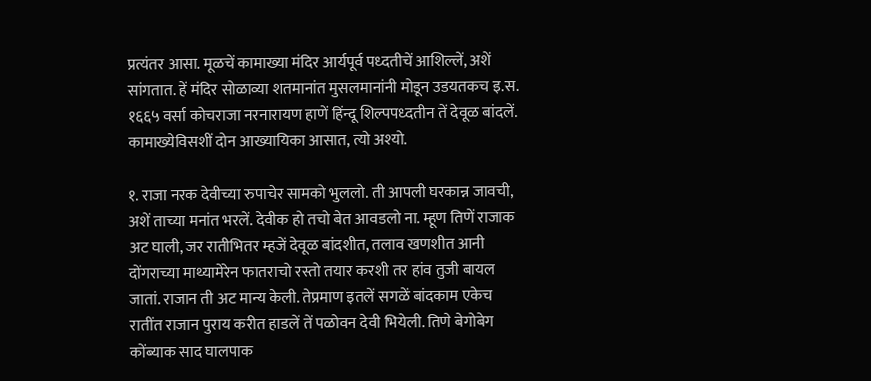प्रत्यंतर आसा. मूळचें कामाख्या मंदिर आर्यपूर्व पध्दतीचें आशिल्लें, अशें सांगतात. हें मंदिर सोळाव्या शतमानांत मुसलमानांनी मोडून उडयतकच इ.स. १६६५ वर्सा कोचराजा नरनारायण हाणें हिंन्दू शिल्पपध्दतीन तें देवूळ बांदलें. कामाख्येविसशीं दोन आख्यायिका आसात, त्यो अश्यो.

१. राजा नरक देवीच्या रुपाचेर सामको भुललो. ती आपली घरकान्न जावची, अशें ताच्या मनांत भरलें. देवीक हो तचो बेत आवडलो ना. म्हूण तिणें राजाक अट घाली, जर रातीभितर म्हजें देवूळ बांदशीत, तलाव खणशीत आनी दोंगराच्या माथ्यामेरेन फातराचो रस्तो तयार करशी तर हांव तुजी बायल जातां. राजान ती अट मान्य केली. तेप्रमाण इतलें सगळें बांदकाम एकेच रातींत राजान पुराय करीत हाडलें तें पळोवन देवी भियेली. तिणे बेगोबेग कोंब्याक साद घालपाक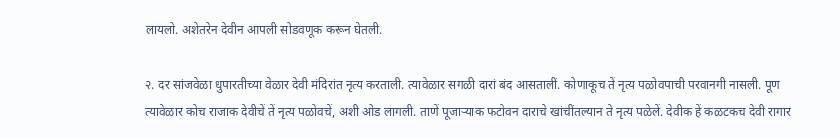लायलो. अशेतरेन देवीन आपली सोडवणूक करून घेतली.

२. दर सांजवेळा धुपारतीच्या वेळार देवी मंदिरांत नृत्य करताली. त्यावेळार सगळी दारां बंद आसतालीं. कोणाकूच तें नृत्य पळोवपाची परवानगी नासली. पूण त्यावेळार कोच राजाक देवीचें तें नृत्य पळोवचें, अशी ओड लागली. ताणें पूजाऱ्याक फटोवन दाराचे खांचींतल्यान ते नृत्य पळेलें. देवीक हें कळटकच देवी रागार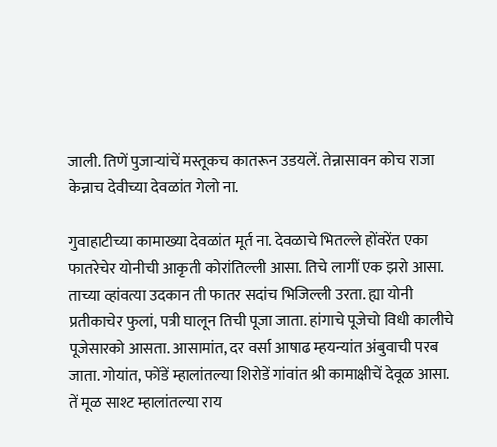जाली. तिणें पुजाऱ्यांचें मस्तूकच कातरून उडयलें. तेन्नासावन कोच राजा केन्नाच देवीच्या देवळांत गेलो ना.

गुवाहाटीच्या कामाख्या देवळांत मूर्त ना. देवळाचे भितल्ले होंवरेंत एका फातरेचेर योनीची आकृती कोरांतिल्ली आसा. तिचे लागीं एक झरो आसा. ताच्या व्हांवत्या उदकान ती फातर सदांच भिजिल्ली उरता. ह्या योनी प्रतीकाचेर फुलां, पत्री घालून तिची पूजा जाता. हांगाचे पूजेचो विधी कालीचे पूजेसारको आसता. आसामांत, दर वर्सा आषाढ म्हयन्यांत अंबुवाची परब जाता. गोयांत, फोंडें म्हालांतल्या शिरोडें गांवांत श्री कामाक्षीचें देवूळ आसा. तें मूळ साश्ट म्हालांतल्या राय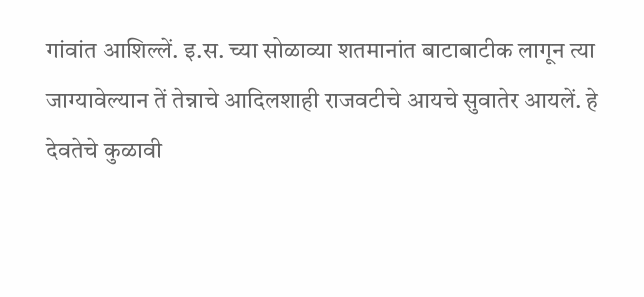गांवांत आशिल्लें. इ.स. च्या सोळाव्या शतमानांत बाटाबाटीक लागून त्या जाग्यावेल्यान तें तेन्नाचे आदिलशाही राजवटीचे आयचे सुवातेर आयलें. हे देवतेचे कुळावी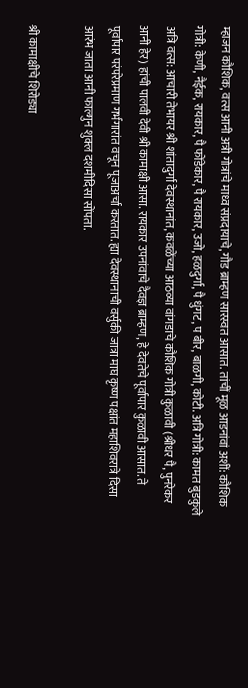म्हाजन कौशिक, वत्स आनी अत्री गोत्रांचे माध्व संप्रदायाचे, गौड ब्राम्हण सारस्वत आसात. तांचीं मूळ आडनांवां अशीं: कौशिक गोत्री: केणी, नैईक, रायकार, पै फोंडेकार, पै रायकार, उजो, हळदुर्गा, पै धुंगट, प बीर, बाळगी, कोटी. अत्रि गोत्री: कामत बुडकुले अत्रि वत्स: आचारी तेभायर श्री शांतादुर्गा देवस्थानांत, कवळेंच्या आठव्या वांगडाचे कौशिक गोत्री कुळावी (श्रीधर पै, पुनरेकर आनी हेर) हांची पालवी देवी श्री कामाक्षी आसा. रायकार उपनांवाचे दैवज्ञ ब्राम्हण, हे देवतेचे पूर्वापार कुळावी आसात. ते पूर्वापार परंपरेप्रमाण गर्भगारांत वचून पूजाअर्चा करतात. ह्या देवस्थानाची वर्सुकी जात्रा माघ कृष्ण पक्षांत महाशिवरात्रे दिसा आरंभ जाता आनी फाल्गुन शुक्ल दशमीदिसा सोंपता.

श्री कामाक्षीचे शिरोड्या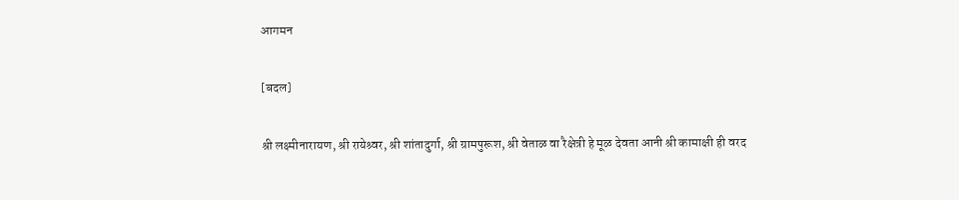आगमन

[बदल]

श्री लक्ष्मीनारायण, श्री रायेश्र्वर, श्री शांतादुर्गा, श्री ग्रामपुरूश, श्री वेताळ वा रैक्षेत्री हे मूळ देवता आनी श्री कामाक्षी ही वरद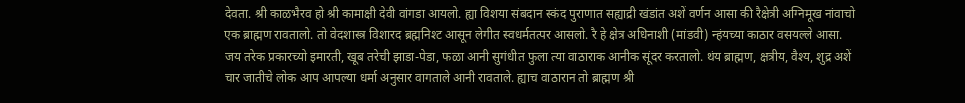देवता. श्री काळभैरव हो श्री कामाक्षी देवी वांगडा आयलो. ह्या विशया संबदान स्कंद पुराणात सह्याद्री खंडांत अशें वर्णन आसा की रैक्षेत्री अग्निमूख नांवाचो एक ब्राह्मण रावतालो. तो वेदशास्त्र विशारद ब्रह्मनिश्ट आसून लेगीत स्वधर्मतत्पर आसलो. रै हे क्षेत्र अधिनाशी (मांडवी) न्हंयच्या काठार वसयल्ले आसा. जय तरेक प्रकारच्यो इमारती, खूब तरेची झाडा-पेडा, फळा आनी सुगंधीत फुला त्या वाठाराक आनीक सूंदर करतालो. थंय ब्राह्मण, क्षत्रीय, वैश्य, शुद्र अशें चार जातीचे लोक आप आपल्या धर्मा अनुसार वागताले आनी रावताले. ह्याच वाठारान तो ब्राह्मण श्री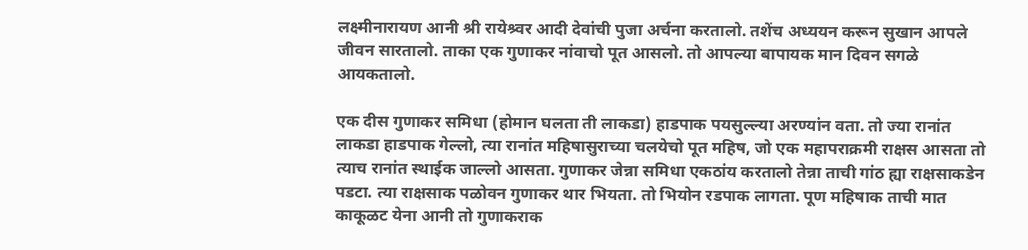लक्ष्मीनारायण आनी श्री रायेश्र्वर आदी देवांची पुजा अर्चना करतालो. तशेंच अध्ययन करून सुखान आपले जीवन सारतालो. ताका एक गुणाकर नांवाचो पूत आसलो. तो आपल्या बापायक मान दिवन सगळे आयकतालो.

एक दीस गुणाकर समिधा (होमान घलता ती लाकडा) हाडपाक पयसुल्ल्या अरण्यांन वता. तो ज्या रानांत लाकडा हाडपाक गेल्लो, त्या रानांत महिषासुराच्या चलयेचो पूत महिष, जो एक महापराक्रमी राक्षस आसता तो त्याच रानांत स्थाईक जाल्लो आसता. गुणाकर जेन्ना समिधा एकठांय करतालो तेन्ना ताची गांठ ह्या राक्षसाकडेन पडटा. त्या राक्षसाक पळोवन गुणाकर थार भियता. तो भियोन रडपाक लागता. पूण महिषाक ताची मात काकूळट येना आनी तो गुणाकराक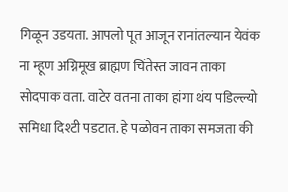गिळून उडयता. आपलो पूत आजून रानांतल्यान येवंक ना म्हूण अग्निमूख ब्राह्मण चिंतेस्त जावन ताका सोदपाक वता. वाटेर वतना ताका हांगा थंय पडिल्ल्यो समिधा दिश्टी पडटात. हे पळोवन ताका समजता की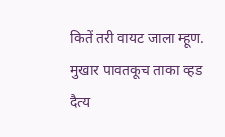कितें तरी वायट जाला म्हूण. मुखार पावतकूच ताका व्हड दैत्य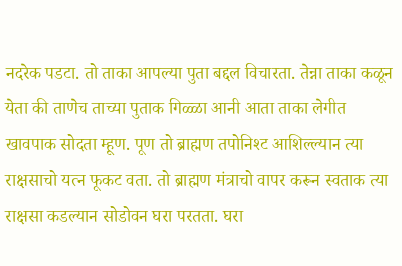नदरेक पडटा. तो ताका आपल्या पुता बद्दल विचारता. तेन्ना ताका कळून येता की ताणेच ताच्या पुताक गिळ्ळा आनी आता ताका लेगीत खावपाक सोदता म्हूण. पूण तो ब्राह्मण तपोनिश्ट आशिल्ल्यान त्या राक्षसाचो यत्न फूकट वता. तो ब्राह्मण मंत्राचो वापर करून स्वताक त्या राक्षसा कडल्यान सोडोवन घरा परतता. घरा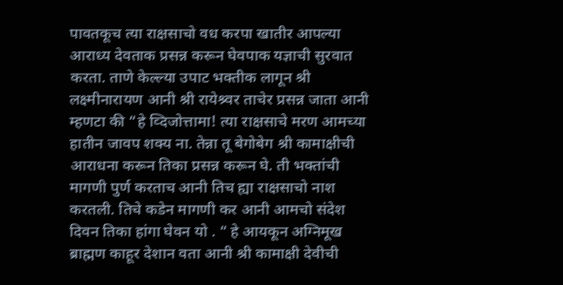पावतकूच त्या राक्षसाचो वध करपा खातीर आपल्या आराध्य देवताक प्रसन्न करून घेवपाक यज्ञाची सुरवात करता. ताणे केल्ल्या उपाट भक्तीक लागून श्री लक्ष्मीनारायण आनी श्री रायेश्र्वर ताचेर प्रसन्न जाता आनी म्हणटा की “हे व्दिजोत्तामा! त्या राक्षसाचे मरण आमच्या हातीन जावप शक्य ना. तेन्ना तू बेगोबेग श्री कामाक्षीची आराधना करून तिका प्रसन्न करून घे. ती भक्तांची मागणी पुर्ण करताच आनी तिच ह्या राक्षसाचो नाश करतली. तिचे कडेन मागणी कर आनी आमचो संदेश दिवन तिका हांगा घेवन यो . “ हे आयकून अग्निमूख ब्राह्मण काहूर देशान वता आनी श्री कामाक्षी देवीची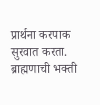प्रार्थना करपाक सुरवात करता. ब्राह्मणाची भक्ती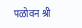पळोवन श्री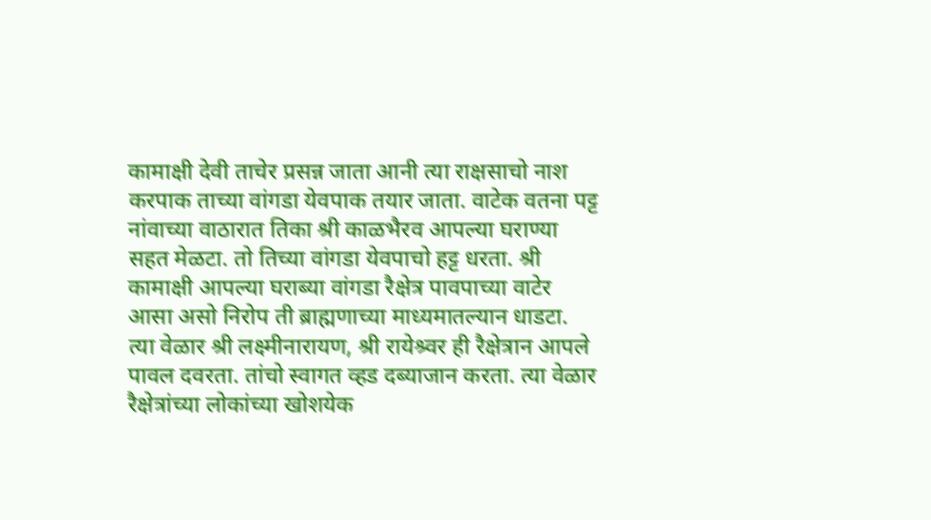कामाक्षी देवी ताचेर प्रसन्न जाता आनी त्या राक्षसाचो नाश करपाक ताच्या वांगडा येवपाक तयार जाता. वाटेक वतना पट्ट नांवाच्या वाठारात तिका श्री काळभैरव आपल्या घराण्या सहत मेळटा. तो तिच्या वांगडा येवपाचो हट्ट धरता. श्री कामाक्षी आपल्या घराब्या वांगडा रैक्षेत्र पावपाच्या वाटेर आसा असो निरोप ती ब्राह्मणाच्या माध्यमातल्यान धाडटा. त्या वेळार श्री लक्ष्मीनारायण, श्री रायेश्र्वर ही रैक्षेत्रान आपले पावल दवरता. तांचो स्वागत व्हड दब्याजान करता. त्या वेळार रैक्षेत्रांच्या लोकांच्या खोशयेक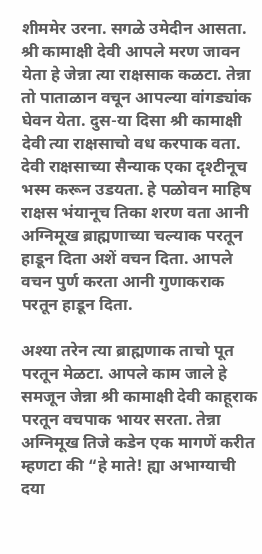शीममेर उरना. सगळे उमेदीन आसता. श्री कामाक्षी देवी आपले मरण जावन येता हे जेन्ना त्या राक्षसाक कळटा. तेन्ना तो पाताळान वचून आपल्या वांगड्यांक घेवन येता. दुस-या दिसा श्री कामाक्षी देवी त्या राक्षसाचो वध करपाक वता. देवी राक्षसाच्या सैन्याक एका दृश्टीनूच भस्म करून उडयता. हे पळोवन माहिष राक्षस भंयानूच तिका शरण वता आनी अग्निमूख ब्राह्मणाच्या चल्याक परतून हाडून दिता अशें वचन दिता. आपले वचन पुर्ण करता आनी गुणाकराक परतून हाडून दिता.

अश्या तरेन त्या ब्राह्मणाक ताचो पूत परतून मेळटा. आपले काम जाले हे समजून जेन्ना श्री कामाक्षी देवी काहूराक परतून वचपाक भायर सरता. तेन्ना अग्निमूख तिजे कडेन एक मागणें करीत म्हणटा की “हे माते! ह्या अभाग्याची दया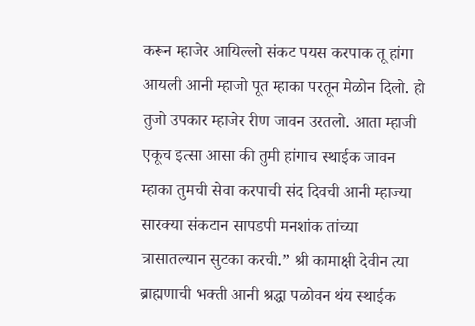करून म्हाजेर आयिल्लो संकट पयस करपाक तू हांगा आयली आनी म्हाजो पूत म्हाका परतून मेळोन दिलो. हो तुजो उपकार म्हाजेर रीण जावन उरतलो. आता म्हाजी एकूच इत्सा आसा की तुमी हांगाच स्थाईक जावन म्हाका तुमची सेवा करपाची संद दिवची आनी म्हाज्या सारक्या संकटान सापडपी मनशांक तांच्या त्रासातल्यान सुटका करची.” श्री कामाक्षी देवीन त्या ब्राह्मणाची भक्ती आनी श्रद्धा पळोवन थंय स्थाईक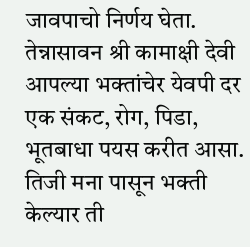जावपाचो निर्णय घेता. तेन्नासावन श्री कामाक्षी देवी आपल्या भक्तांचेर येवपी दर एक संकट, रोग, पिडा, भूतबाधा पयस करीत आसा. तिजी मना पासून भक्ती केल्यार ती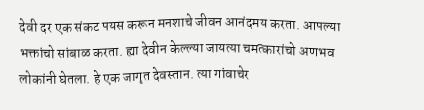देवी दर एक संकट पयस करून मनशाचे जीवन आनंदमय करता. आपल्या भक्तांचो सांबाळ करता. ह्या देवीन केल्ल्या जायत्या चमत्कारांचो अणभव लोकांनी घेतला. हे एक जागृत देवस्तान. त्या गांवाचेर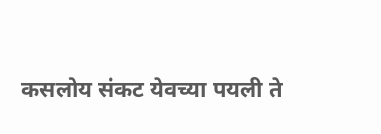कसलोय संकट येवच्या पयली ते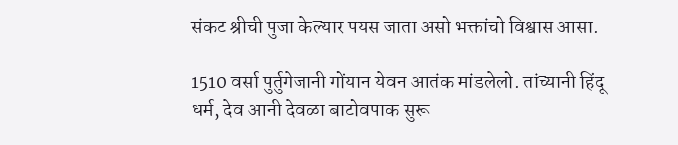संकट श्रीची पुजा केल्यार पयस जाता असो भक्तांचो विश्वास आसा.

1510 वर्सा पुर्तुगेजानी गोंयान येवन आतंक मांडलेलो. तांच्यानी हिंदू धर्म, देव आनी देवळा बाटोवपाक सुरू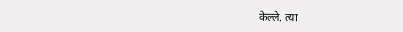केल्ले. त्या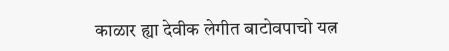काळार ह्या देवीक लेगीत बाटोवपाचो यत्न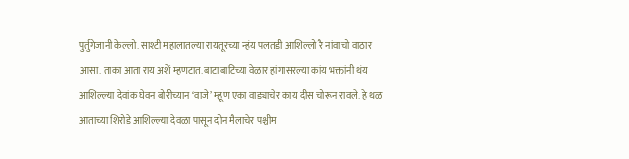पुर्तुगेजानी केल्लो. साश्टी महालातल्या रायतूरच्या न्हंय पलतडी आशिल्लो रै नांवाचो वाठार आसा. ताका आता राय अशें म्हणटात. बाटाबाटिच्या वेळार हांगासरल्या कांय भक्तांनी थंय आशिल्ल्या देवांक घेवन बोरीच्यान ‘वाजे’ म्हूण एका वाड्याचेर काय दीस चोरून रावले. हे थळ आताच्या शिरोडे आशिल्ल्या देवळा पासून दोन मैलाचेर पश्चीम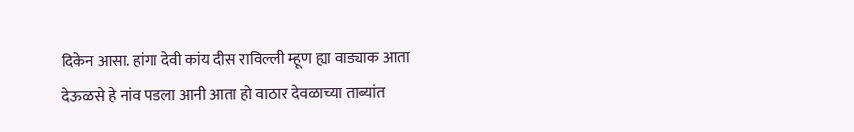दिकेन आसा. हांगा देवी कांय दीस राविल्ली म्हूण ह्या वाड्याक आता देऊळसे हे नांव पडला आनी आता हो वाठार देवळाच्या ताब्यांत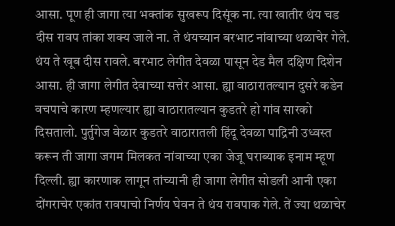आसा. पूण ही जागा त्या भक्तांक सुखरूप दिसूंक ना. त्या खातीर थंय चड दीस रावप तांका शक्य जाले ना. ते थंयच्यान बरभाट नांवाच्या थळाचेर गेले. थंय ते खूब दीस रावले. बरभाट लेगीत देवळा पासून देड मैल दक्षिण दिशेन आसा. ही जागा लेगीत देवाच्या सत्तेर आसा. ह्या वाठारातल्यान दुसरे कडेन वचपाचे कारण म्हणल्यार ह्या वाठारातल्यान कुडतरे हो गांव सारको दिसतालो. पुर्तुगेज वेळार कुडतरे वाठारातली हिंदू देवळा पाद्रिनी उध्वस्त करून ती जागा जगम मिलकत नांवाच्या एका जेजू घराब्याक इनाम म्हूण दिल्ली. ह्या कारणाक लागून तांच्यानी ही जागा लेगीत सोडली आनी एका दोंगराचेर एकांत रावपाचो निर्णय घेवन ते थंय रावपाक गेले. तें ज्या थळाचेर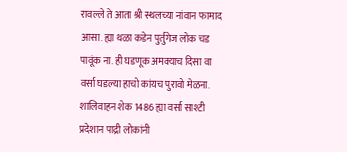रावल्ले ते आता श्री स्थलच्या नांवान फामाद आसा. ह्या थळा कडेन पुर्तुगेज लोक चड पावूंक ना. ही घडणूक अमक्याच दिसा वा वर्सा घडल्या हाचो कांयच पुरावो मेळना. शालिवाहन शेक 1486 ह्या वर्सा साश्टी प्रदेशान पाद्री लोकांनी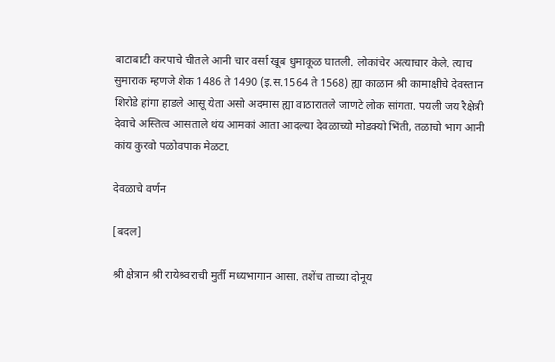बाटाबाटी करपाचे चीतले आनी चार वर्सा खूब धुमाकूळ घातली. लोकांचेर अत्याचार केले. त्याच सुमाराक म्हणजे शेक 1486 ते 1490 (इ.स.1564 ते 1568) ह्या काळान श्री कामाक्षीचे देवस्तान शिरोडे हांगा हाडले आसू येता असो अदमास ह्या वाठारातले जाणटे लोक सांगता. पयली जय रैक्षेत्री देवाचे अस्तित्व आसताले थंय आमकां आता आदल्या देवळाच्यो मोडक्यो भिंती, तळाचो भाग आनी कांय कुरवो पळोवपाक मेळटा.

देवळाचे वर्णन

[बदल]

श्री क्षेत्रान श्री रायेश्र्वराची मुर्ती मध्यभागान आसा. तशेंच ताच्या दोनूय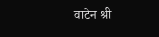वाटेन श्री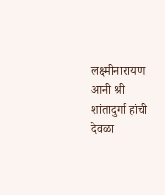लक्ष्मीनारायण आनी श्री शांतादुर्गा हांची देवळा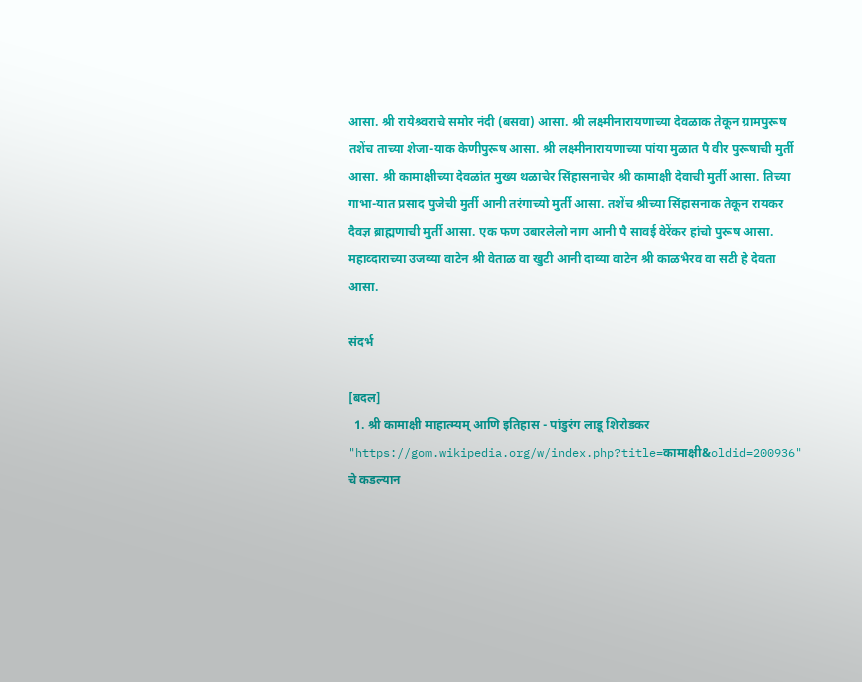आसा. श्री रायेश्र्वराचे समोर नंदी (बसवा) आसा. श्री लक्ष्मीनारायणाच्या देवळाक तेकून ग्रामपुरूष तशेंच ताच्या शेजा-याक केणीपुरूष आसा. श्री लक्ष्मीनारायणाच्या पांया मुळात पै वीर पुरूषाची मुर्ती आसा. श्री कामाक्षीच्या देवळांत मुख्य थळाचेर सिंहासनाचेर श्री कामाक्षी देवाची मुर्ती आसा. तिच्या गाभा-यात प्रसाद पुजेची मुर्ती आनी तरंगाच्यो मुर्ती आसा. तशेंच श्रीच्या सिंहासनाक तेकून रायकर दैवज्ञ ब्राह्मणाची मुर्ती आसा. एक फण उबारलेलो नाग आनी पै सावई वेरेंकर हांचो पुरूष आसा. महाव्दाराच्या उजव्या वाटेन श्री वेताळ वा खुटी आनी दाव्या वाटेन श्री काळभैरव वा सटी हे देवता आसा.

संदर्भ

[बदल]
  1. श्री कामाक्षी माहात्म्यम् आणि इतिहास - पांडुरंग लाडू शिरोडकर
"https://gom.wikipedia.org/w/index.php?title=कामाक्षी&oldid=200936" चे कडल्यान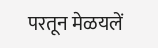परतून मेळयलें